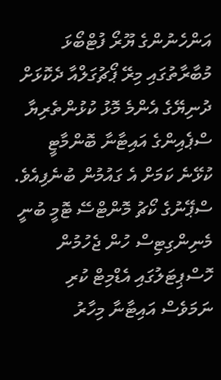އަންހެނުންގެ ޔޫރޯ ފުޓްބޯޅަ މުބާރާތުގައި މިރޭ ޕޯޗުގަލްއާ ދެކޮޅަށް ދުނިޔޭގެ އެންމެ މޮޅު ކުޅުންތެރިޔާ ސްޕެއިންގެ އައިޓާނާ ބޮންމާޓީ ކުޅޭނެ ކަމަށް އެ ގައުމުން ބުނެފިއެވެ.
ސްޕޭނުގެ ކޯޗު މޮންޓްސޭ ޓޮމީ ބުނީ މެނިންގިޓިސް ހުން ޖެހުމުން ހޮސްޕިޓަލުގައި އެޑްމިޓް ކުރި ނަމަވެސް އައިޓާނާ މިހާރު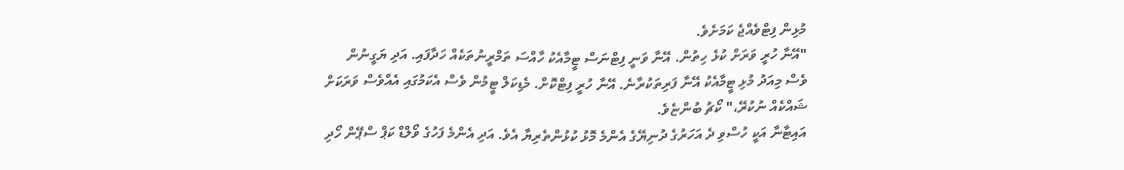މުޅިން ފިޓްވެއްޖެ ކަމަށެވެ.
"އޭނާ ހުރީ ވަރަށް ކުޅެ ހިތުން. އޭނާ ވަނީ ފިޓްނަސް ޓީމާއެކު ހާއްސަ ތަމްރީނުތަކެއް ހަދާފައި. އަދި ޔަގީނުން ވެސް މިއަދު މުޅި ޓީމާއެކު އޭނާ ފަރިތަކުރާނެ. އޭނާ ހުރީ ފިޓްކޮށް. މެޑިކަލް ޓީމުން ވެސް އެކަމުގައި އެއްވެސް ވަރަކަށް ޝައްކެއް ނުކުރޭ،" ކޯޗު ބުންޏެވެ.
އައިޓާނާ އަކީ ހުސްވި ދެ އަހަރުގެ ދުނިޔޭގެ އެންމެ މޮޅު ކުޅުންތެރިޔާ އެވެ. އަދި އެންމެ ފަހުގެ ވޯލްޑް ކަޕް ސްޕޭން ހޯދި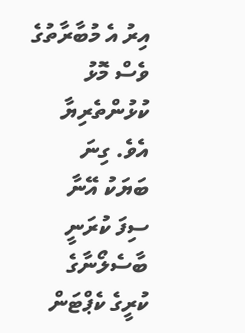އިރު އެ މުބާރާތުގެ ވެސް މޮޅު ކުޅުންތެރިޔާ އެވެ. ގިނަ ބަޔަކު އޭނާ ސިފަ ކުރަނީ ބާސެލޯނާގެ ކުރީގެ ކެޕްޓަން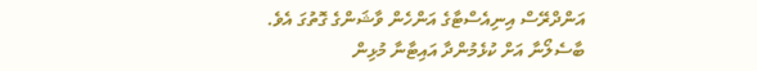އަންދްރޭސް އިނިއެސްޓާގެ އަންހެން ވާޝަންގެ ގޮތުގަ އެވެ.
ބާސެލޯނާ އަށް ކުޅެމުންދާ އައިޓާނާ މުޅިން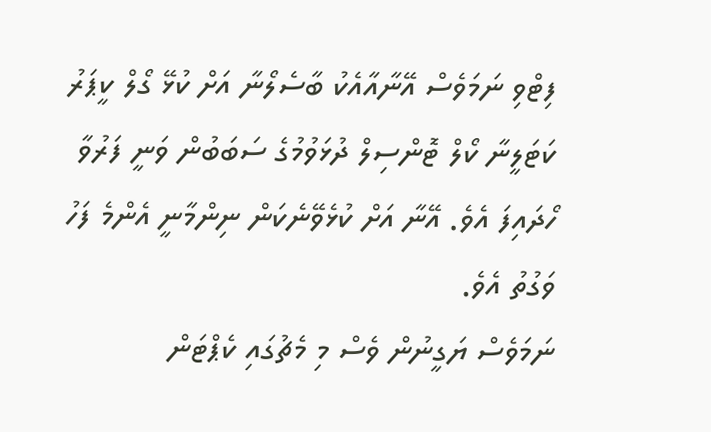ފިޓްވި ނަމަވެސް އޭނާއާއެކު ބާސެލޯނާ އަށް ކުޅޭ ގޯލް ކީޕަރު ކަޓަލީނާ ކޯލް ޓޮންސިލް ދުޅަވުމުގެ ސަބަބުން ވަނީ ފަރުވާ ހޯދައިފަ އެވެ. އޭނާ އަށް ކުޅެވޭނެކަން ނިންމާނީ އެންމެ ފަހު ވަގުތު އެވެ.
ނަމަވެސް ޔަގީނުން ވެސް މި މެޗުގައި ކެޕްޓަން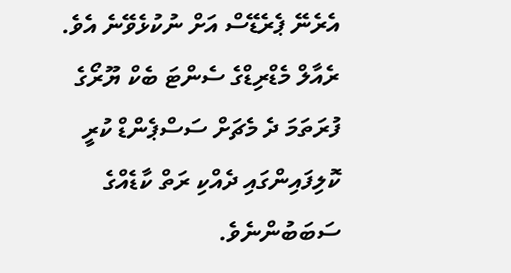އެރެނޭ ޕެރެޑޭސް އަށް ނުކުޅެވޭނެ އެވެ. ރެއާލް މެޑްރިޑްގެ ސެންޓަ ބެކް ޔޫރޯގެ ފުރަތަމަ ދެ މެޗަށް ސަސްޕެންޑް ކުރީ ކޮލިފައިންގައި ދެއްކި ރަތް ކާޑެއްގެ ސަބަބުންނެވެ.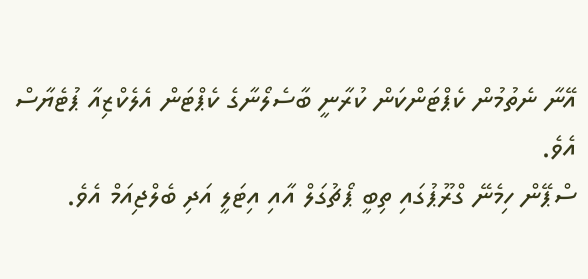އޭނާ ނެތުމުން ކެޕްޓަންކަން ކުރާނީ ބާސެލޯނާގެ ކެޕްޓަން އެލެކްޒިއާ ޕުޓެޔާސް އެވެ.
ސްޕޭން ހިމެނޭ ގްރޫޕުގައި ތިބީ ޕޯޗުގަލް އާއި އިޓަލީ އަދި ބެލްޖިއަމް އެވެ.